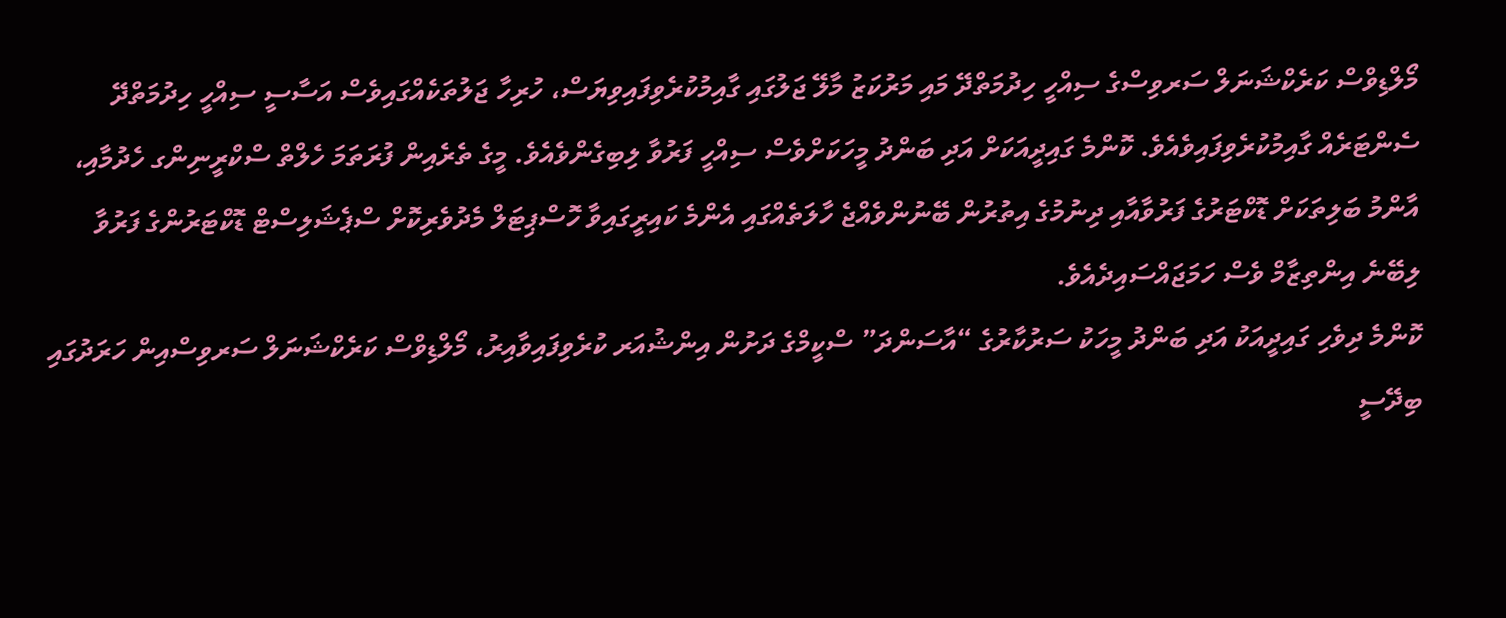މޯލްޑިވްސް ކަރެކްޝަނަލް ސަރވިސްގެ ސިއްހީ ހިދުމަތްދޭ މައި މަރުކަޒު މާލޭ ޖަލުގައި ގާއިމުކުރެވިފައިވިޔަސް، ހުރިހާ ޖަލުތަކެއްގައިވެސް އަސާސީ ސިއްހީ ހިދުމަތްދޭ ސެންޓަރެއް ގާއިމުކުރެވިފައިވެއެވެ. ކޮންމެ ގައިދީއަކަށް އަދި ބަންދު މީހަކަށްވެސް ސިއްހީ ފަރުވާ ލިބިގެންވެއެވެ. މީގެ ތެރެއިން ފުރަތަމަ ހެލްތް ސްކްރީނިންގ ހެދުމާއި، އާންމު ބަލިތަކަށް ޑޮކްޓަރުގެ ފަރުވާއާއި ދިނުމުގެ އިތުރުން ބޭނުންވެއްޖެ ހާލަތެއްގައި އެންމެ ކައިރީގައިވާ ހޮސްޕިޓަލް މެދުވެރިކޮށް ސްޕެޝަލިސްޓް ޑޮކްޓަރުންގެ ފަރުވާ ލިބޭނެ އިންތިޒާމް ވެސް ހަމަޖައްސައިދެއެވެ.
ކޮންމެ ދިވެހި ގައިދީއަކު އަދި ބަންދު މީހަކު ސަރުކާރުގެ “އާސަންދަ” ސްކީމްގެ ދަށުން އިންޝުއަރ ކުރެވިފައިވާއިރު، މޯލްޑިވްސް ކަރެކްޝަނަލް ސަރވިސްއިން ހަރަދުގައި ބިދޭސީ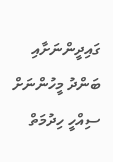ގައިދީންނަށާއި ބަންދު މީހުންނަށް ސިއްހީ ހިދުމަތް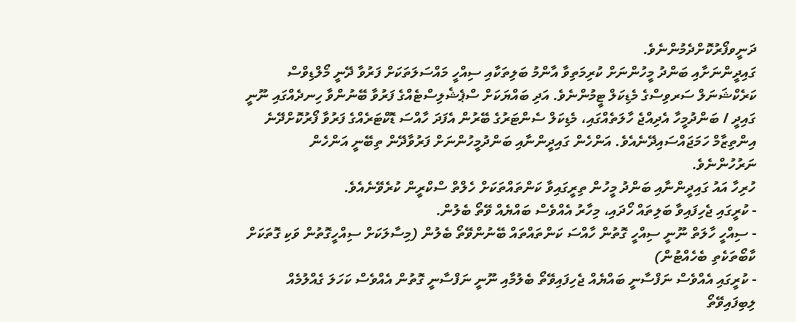ދަނީވފޯރުކޮށްދެމުންނެވެ.
ގައިދީންނަށާއި ބަންދު މީހުންނަށް ކުރިމަތިވާ އާންމު ބަލިތަކާއި ސިއްހީ މައްސަލަތަކަށް ފަރުވާ ދޭނީ މޯލްޑިވްސް ކަރެކްޝަނަލް ސަރވިސްގެ މެޑިކަލް ޓީމުންނެވެ. އަދި ބައްޔަކަށް ސްޕެޝެލިސްޓެއްގެ ފަރުވާ ބޭނުންވާ ހިނދެއްގައި ނޫނީ ގައިދީ / ބަންދުމީހާ އެދިއްޖެ ހާލަތެއްގައި، މެޑިކަލް ސެންޓަރުގެ ބޭރުން އެފަދަ ހާއްސަ ޑޮކްޓަރެއްގެ ފަރުވާ ފޯރުކޮށްދޭނެ އިންތިޒާމް ހަމަޖައްސައިދޭނެއެވެ. އަންހެން ގައިދީންނާއި ބަންދުމީހުންނަށް ފަރުވާދޭން ތިބޭނީ އަންހެން ނަރުހުންނެވެ.
ހުރިހާ އައު ގައިދީންނާއި ބަންދު މީހުން ތިރީގައިވާ ކަންތައްތަކަށް ހެލްތް ސްކްރީން ކުރެވޭނެއެވެ.
- ކުރީގައި ޖެހިފައިވާ ބަލިތައް ހޯދައި، މިހާރު އެއްވެސް ބައްޔެއް ވޭތޯ ބެލުން.
- ސިއްހީ ހާލަތް ނޫނީ ސިއްހީ ގޮތުން ހާއްސަ ކަންތައްތައް ބޭނުންވޭތޯ ބެލުން (މިސާލަކަށް ސިއްހީގޮތުން ވަކި ގޮތަކަށް ކާބޯތަކެތި ބެހެއްޓުން)
- ކުރީގައި އެއްވެސް ނަފްސާނީ ބައްޔެއް ޖެހިފައިވޭތޯ ބެލުމާއި ނޫނީ ނަފްސާނީ ގޮތުން އެއްވެސް ކަހަލަ ގެއްލުމެއް ލިބިފައިވޭތޯ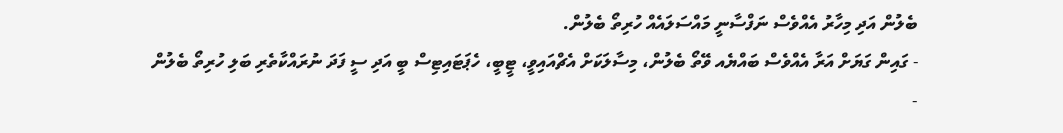ބެލުން އަދި މިހާރު އެއްވެސް ނަފްސާނީ މައްސަލައެއް ހުރިތޯ ބެލުން.
- ގައިން ގަޔަށް އަރާ އެއްވެސް ބައްޔެއ ވޭތޯ ބެލުން، މިސާލަކަށް އެޗްއައިވީ، ޓީބީ، ހެޕަޓައިޓިސް ބީ އަދި ސީ ފަދަ ނުރައްކާތެރި ބަލި ހުރިތޯ ބެލުން
-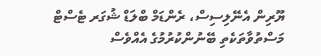ޔޫރިން އެނޭލިސިސް، ރެންޑަމް ބްލަޑް ޝުގަރ ޓެސްޓް
މަސްތުވާތަކެތި ބޭނުންކުރުމުގެ އެއްވެސް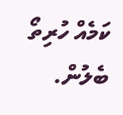ކަމެއް ހުރިތޯ ބެލުން.